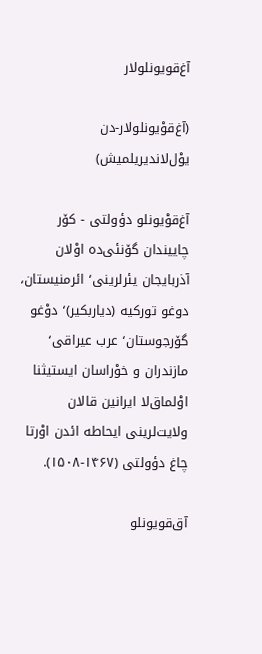آغ‌قویونلولار

(آغ‌قوْیونلولار-دن يوْل‌لاندیریلمیش)

آغ‌قوْیونلو دؤولتی - کۆر چاییندان گۆنئی‌ده اوْلان آذربایجان یئرلرینی٬ ائرمنیستان، دوغو تورکیه (دیاربکیر)٬ دوْغو گۆرجوستان٬ عرب عیراقی٬ مازندران و خوْراسان ایستیثنا اوْلماق‌لا ایرانین قالان ولایت‌لرینی ایحاطه ائدن اوْرتا چاغ دؤولتی (۱۴۶۷-۱۵۰۸).

آق‌قویونلو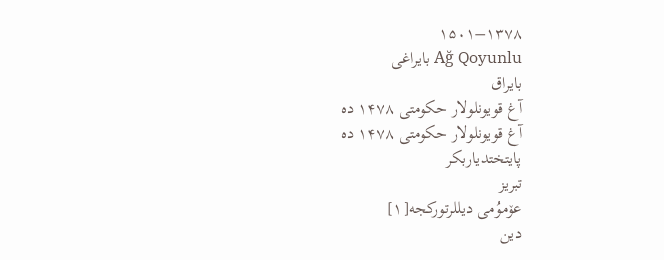۱۳۷۸–۱۵۰۱
Ağ Qoyunlu بایراغی
بایراق
آغ قویونلولار حکومتی ۱۴۷۸ ده
آغ قویونلولار حکومتی ۱۴۷۸ ده
پایتختدیاربکر
تبریز
عۆموُمی دیللرتورکجه[۱]
دین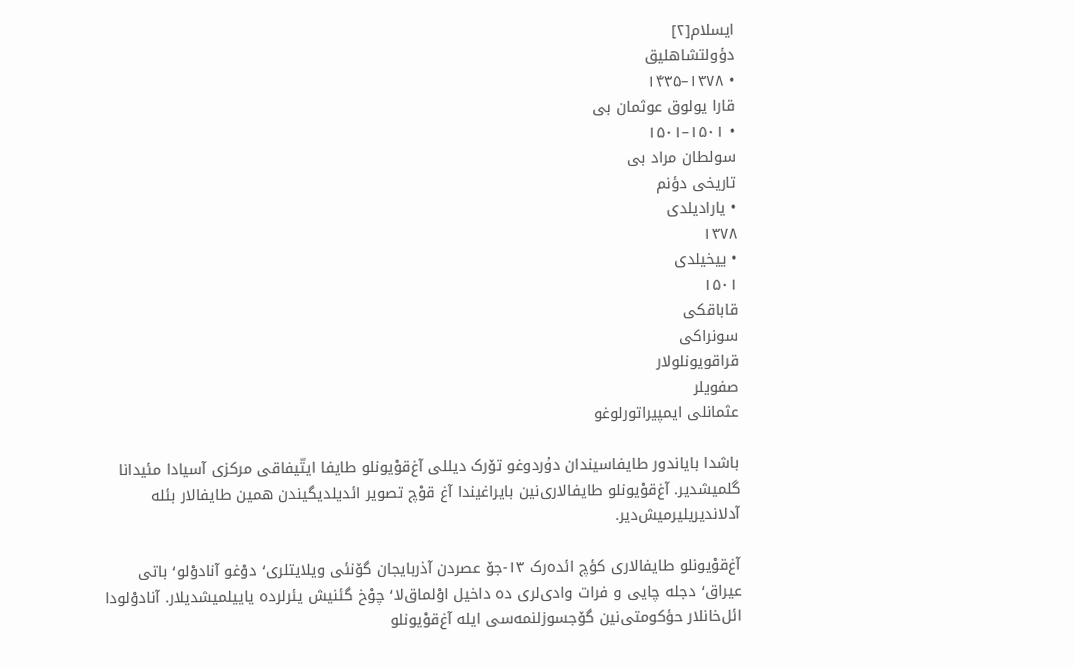ایسلام[۲]
دؤولتشاهلیق
• ۱۳۷۸–۱۴۳۵
قارا یولوق عوثمان بی
• ۱۵۰۱–۱۵۰۱
سولطان مراد بی
تاریخی دؤنم
• یارادیلدی
۱۳۷۸
• ییخیلدی
۱۵۰۱
قاباقکی
سونراکی
قراقویونلولار
صفویلر
عثمانلی ایمپیراتورلوغو

باشدا بایاندور طایفاسیندان دۇردوغو تۆرک دیللی آغ‌قوْیونلو طایفا ایتّیفاقی مرکزی آسیادا مئیدانا گلمیشدیر. آغ‌قوْیونلو طایفالاری‌نین بایراغیندا آغ قوْچ تصویر ائدیلدیگیندن همین طایفالار بئله آدلاندیریلیرمیش‌دیر.

آغ‌قوْیونلو طایفالاری کؤچ ائده‌رک ۱۳-جۆ عصردن آذربایجان گۆنئی ویلایتلری٬ دوْغو آنادوْلو٬ باتی عیراق٬ دجله چایی و فرات وادی‌لری ده داخیل اوْلماق‌لا٬ چوْخ گئنیش یئرلرده یاییلمیشدیلار. آنادوْلودا ائل‌خانلار حؤکومتی‌نین گۆجسوزلنمه‌سی ایله آغ‌قوْیونلو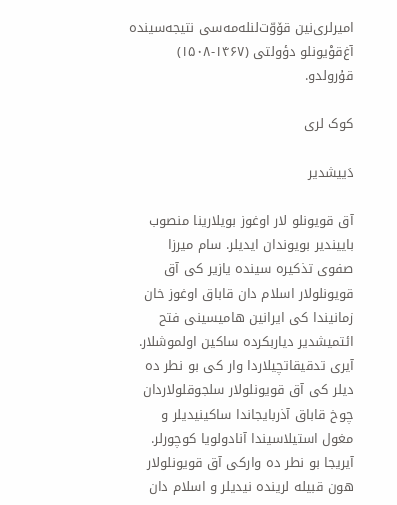امیرلری‌نین قۆوّت‌لنله‌مه‌سی نتیجه‌سینده آغ‌قوْیونلو دؤولتی (۱۴۶۷-۱۵۰۸) قۇرولدو.

کوک لری

دَییشدیر

آق قویونلو لار اوغوز بویلارینا منصوب باییندیر بویوندان ایدیلر. سام میرزا صفوی تذکیره سینده یازیر کی آق قویونلولار اسلام دان قاباق اوغوز خان زمانیندا کی ایرانین هامیسینی فتح ائتمیشدیر دیاربکرده ساکین اولموشلار. آیری تدقیقاتچیلاردا وار کی بو نطر ده دیلر کی آق قویونلولار سلجوقلولاردان چوخ قاباق آذربایجاندا ساکینیدیلر و مغول استیلاسیندا آنادولویا کوچورلر. آیریجا بو نطر ده وارکی آق قویونلولار هون قبیله لرینده نیدیلر و اسلام دان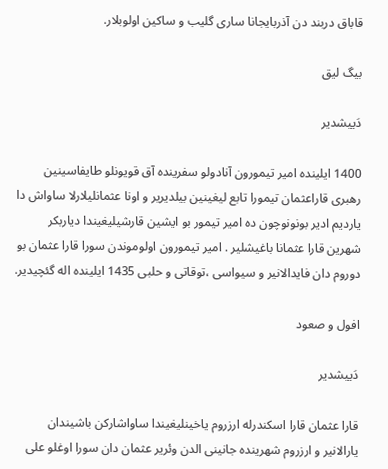قاباق دربند دن آذربایجانا ساری گلیب و ساکین اولوبلار.

بیگ لیق

دَییشدیر

1400 ایلینده امیر تیمورون آنادولو سفرینده آق قویونلو طایفاسینین رهبری قاراعثمان تیمورا تابع لیغینین بیلدیریر و اونا عثمانلیلارلا ساواش دا یاردیم ادیر بونونوچون ده امیر تیمور بو ایشین قارشیلیغیندا دیاربکر شهرین قارا عثمانا باغیشلیر . امیر تیمورون اولوموندن سورا قارا عثمان بو دوروم دان فایدالانیر و سیواسی ،توقاتی و حلبی 1435 ایلینده اله گئچیدیر.

افول و صعود

دَییشدیر

قارا عثمان قارا اسکندرله ارزروم یاخینلیغیندا ساواشارکن باشیندان یارالانیر و ارزروم شهرینده جانینی الدن وئریر عثمان دان سورا اوغلو علی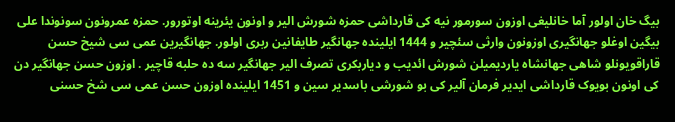بیگ خان اولور آما خانلیغی اوزون سورمور نیه کی قارداشی حمزه شورش الیر و اونون یئرینه اوتورور. حمزه عمرونون سونوندا علی بیگین اوغلو جهانگیری اوزونون وارثی سئچیر و 1444 ایلینده جهانگیر طایفانین ربری اولور. جهانگیرین عمی سی شیخ حسن قاراقویونلو شاهی جهانشاه یاردیمیلن شورش ائدیب و دیاربکری تصرف الیر جهانگیر سه ده حلبه قاچیر . اوزون حسن جهانگیر دن کی اونون بویوک قارداشی ایدیر فرمان آلیر کی بو شورشی باسدیر سین و 1451 ایلینده اوزون حسن عمی سی شخ حسنی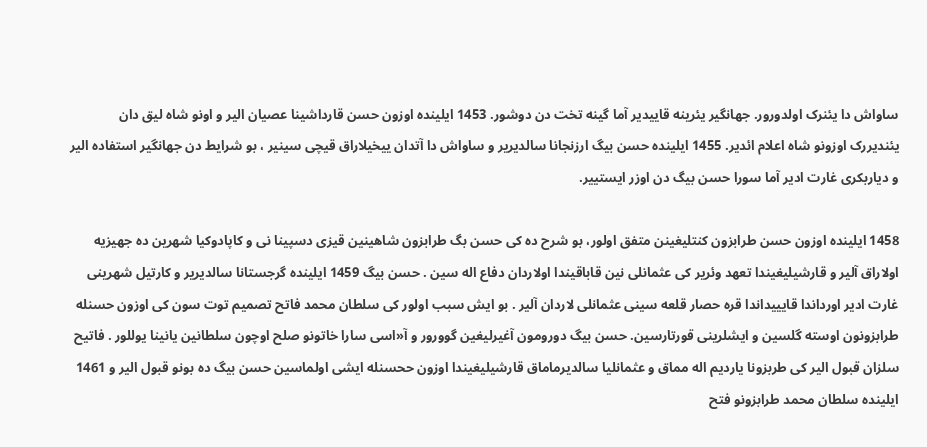ساواش دا یئنرک اولدورور. جهانگیر یئرینه قاییدیر آما گینه تخت دن دوشور. 1453 ایلینده اوزون حسن قارداشینا عصیان الیر و اونو شاه لیق دان یئندیررک اوزونو شاه اعلام ائدیر. 1455 ایلینده حسن بیگ ارزنجانا سالدیریر و ساواش دا آتدان ییخیلاراق قیچی سینیر ، بو شرایط دن جهانگیر استفاده الیر و دیاربکری غارت ادیر آما سورا حسن بیگ دن اوزر ایستییر.

1458 ایلینده اوزون حسن طرابزون کنتلیغینن متفق اولور، بو شرح ده کی حسن بگ طرابزون شاهینین قیزی دسپینا نی و کاپادوکیا شهرین ده جهیزیه اولاراق آلیر و قارشیلیغیندا تعهد وئریر کی عثمانلی نین قاباقیندا اولاردان دفاع اله سین . حسن بیگ 1459 ایلینده گرجستانا سالدیریر و کارتیل شهرینی غارت ادیر اورداندا قایییداندا قره حصار قلعه سینی عثمانلی لاردان آلیر . بو ایش سبب اولور کی سلطان محمد فاتح تصمیم توت سون کی اوزون حسنله طرابزونون اوسته گلسین و ایشلرینی قورتارسین. حسن بیگ دورومون آغیرلیغین گوورور و آ«اسی سارا خاتونو صلح اوچون سلطانین یانینا یوللور . فاتیح سلزان قبول الیر کی طربزونا یاردیم اله مماق و عثمانلیا سالدیرماماق قارشیلیغیندا اوزون ححسنله ایشی اولماسین حسن بیگ ده بونو قبول الیر و 1461 ایلینده سلطان محمد طرابزونو فتح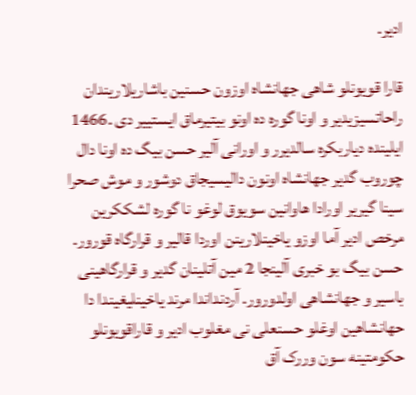ادیر.

قارا قویونلو شاهی جهانشاه اوزون حسنین باشاریلاریندان راحاتسیزیدیر و اونا گوره ده اونو بیتیرماق ایستییر دی .1466 ایلینده دیاربکره سالدیرر و اورانی آلیر حسن بیگ ده اونا دال چوروب گدیر جهانشاه اونون دالیسیجاق دوشور و موش صحرا سینا گیریر اورادا هاوانین سویوق لوغو نا گوره لشککرین مرخص ادیر آما اوزو یاخینلارینن اوردا قالیر و قرارگاه قورور. حسن بیگ بو خبری آلینجا 2 مین آتلینان گدیر و قرارگاهینی باسیر و جهانشاهی اولدورور. آردنداندا مرند یاخینلیغیندا دا حهانشاهین اوغلو حسنعلی نی مغلوب ادیر و قاراقویونلو حکومتینه سون وررک آق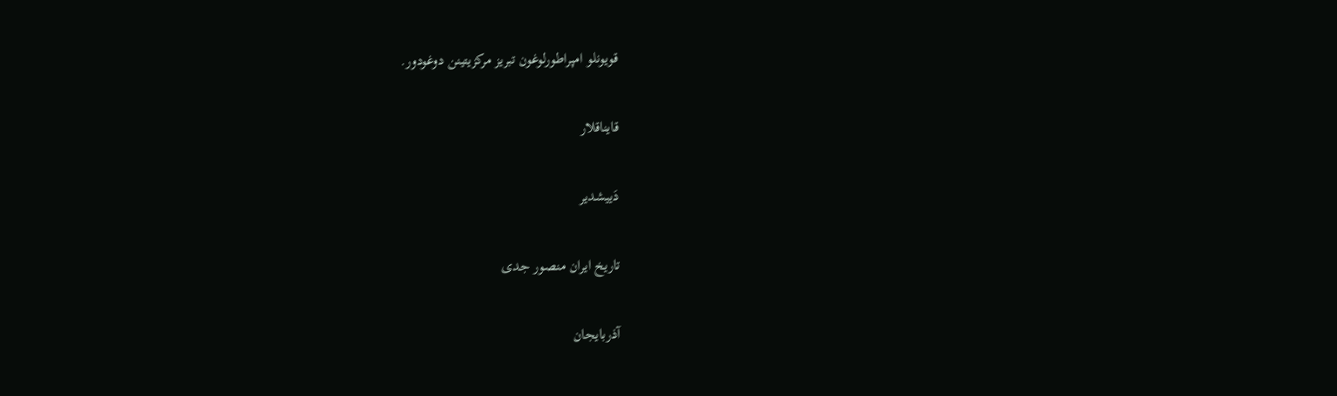قویونلو امپراطورلوغون تبریز مرکزیتینن دوغودور.

قایناقلار

دَییشدیر

تاریخ ایران منصور جدی

آذربایجان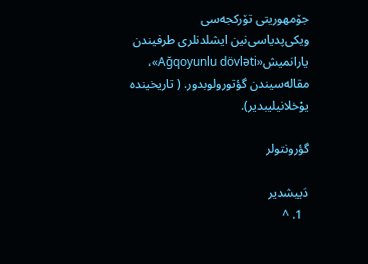جۆمهوریتی تۆرکجه‌سی ویکی‌پدیاسی‌نین ایشلدنلری طرفیندن یارانمیش«Ağqoyunlu dövləti»، مقاله‌سیندن گؤتورولوبدور. ( تاریخینده یوْخلانیلیبدیر).

گؤرونتولر

دَییشدیر
  1. ^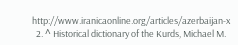http://www.iranicaonline.org/articles/azerbaijan-x
  2. ^ Historical dictionary of the Kurds, Michael M.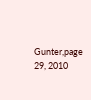Gunter,page 29, 2010